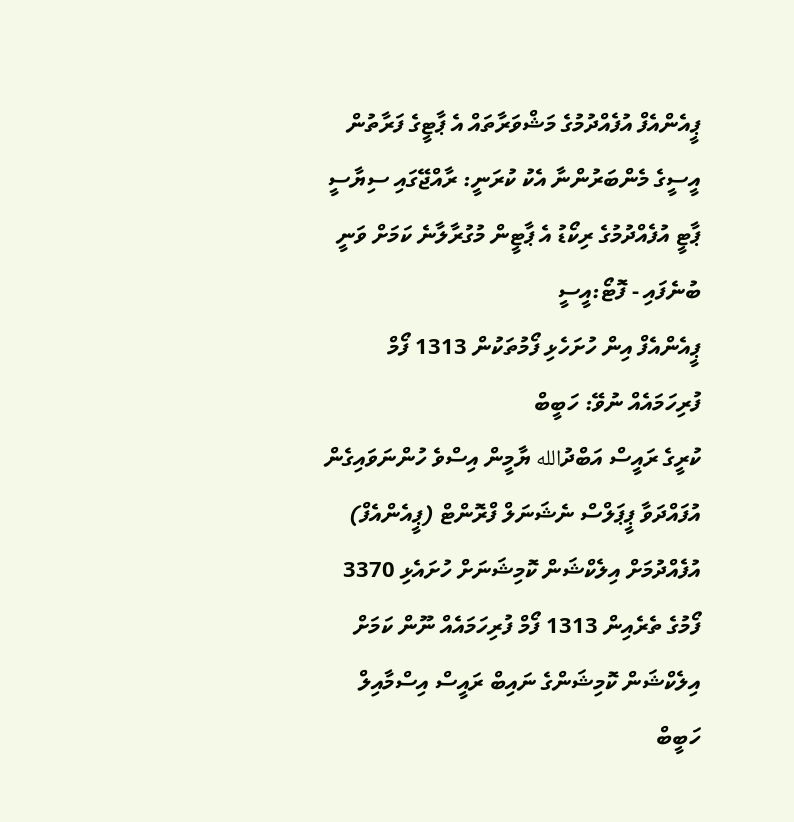ޕީއެންއެފް އުފެއްދުމުގެ މަޝްވަރާތައް އެ ޕާޓީގެ ފަރާތުން އީސީގެ މެންބަރުންނާ އެކު ކުރަނީ: ރާއްޖޭގައި ސިޔާސީ ޕާޓީ އުފެއްދުމުގެ ރިކޯޑު އެ ޕާޓީން މުގުރާލާނެ ކަމަށް ވަނީ ބުނެފައި - ފޮޓޯ:އީސީ
ޕީއެންއެފް އިން ހުށަހެޅި ފޯމުތަކުން 1313 ފޯމް ފުރިހަމައެއް ނުވޭ: ހަބީބް
ކުރީގެ ރައީސް އަބްދުالله ޔާމީން އިސްވެ ހުންނަވައިގެން އުފައްދަވާ ޕީޕަލްސް ނެޝަނަލް ފްރޮންޓް (ޕީއެންއެފް) އުފެއްދުމަށް އިލެކްޝަން ކޮމިޝަނަށް ހުށައެޅި 3370 ފޯމުގެ ތެރެއިން 1313 ފޯމް ފުރިހަމައެއް ނޫން ކަމަށް އިލެކްޝަން ކޮމިޝަންގެ ނައިބް ރައީސް އިސްމާއިލް ހަބީބް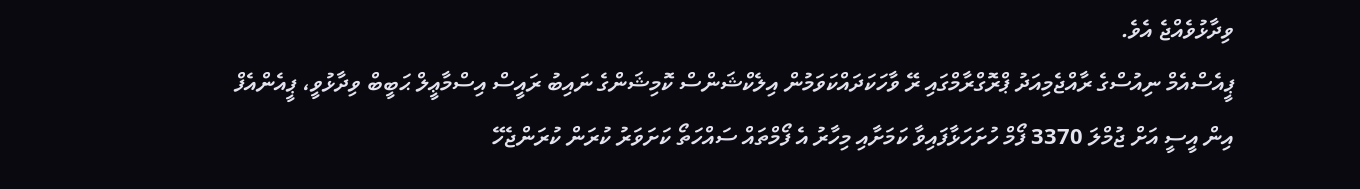ވިދާޅުވެއްޖެ އެވެ.
ޕީއެސްއެމް ނިއުސްގެ ރާއްޖެމިއަދު ޕްރޮގްރާމްގައި ރޭ ވާހަކަދައްކަވަމުން އިލެކްޝަންސް ކޮމިޝަންގެ ނައިބު ރައީސް އިސްމާޢީލް ޙަބީބް ވިދާޅުވީ، ޕީއެންއެފް އިން އީސީ އަށް ޖުމްލަ 3370 ފޯމް ހުށަހަޅާފައިވާ ކަމަށާއި މިހާރު އެ ފޯމްތައް ސައްހަތޯ ކަށަވަރު ކުރަން ކުރަންޖެހޭ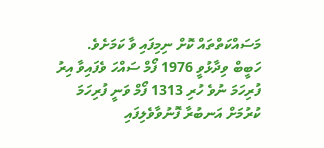މަސައްކަތްތައް ކޮށް ނިމިފައި ވާ ކަމަށެވެ.
ހަބީބް ވިދާޅުވީ 1976 ފޯމް ސައްހަ ވެފައިވާ އިރު ފުރިހަމަ ނުވެ ހުރި 1313 ފޯމް ވަނީ ފުރިހަމަ ކުރުމަށް އަނބުރާ ފޮނުވާވެލިފައި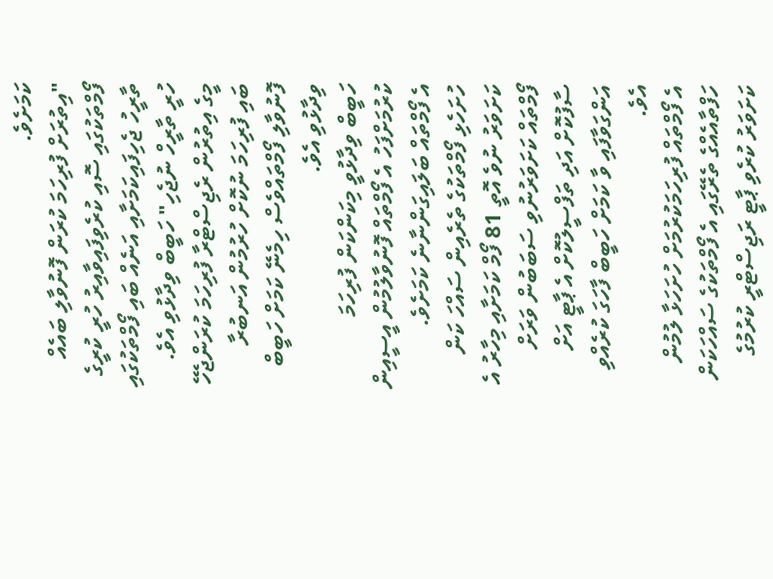ކަމަށެވެ.
"އިތުރަށް ފުރިހަމަ ކުރަން ފޮނުވާލި ބައެއް ފޯމްތަކުގައި ސޮއި ކުރެވިފައިވާއިރު ހުރީ ކުރީގެ ތާރީހު ޖެހިފައިކަމަށާއި އަނެއް ބައި ފޯމްތަކުގައި ހުރީ ތާރީހް ނުޖެހި" ހަބީބް ވިދާޅުވި އެވެ.
މީގެ އިތުރުން ރެޖިސްޓްރާ ފުރިހަމަ ކުރަންޖެހޭ ބައި ފުރިހަމަ ނުކޮށް ހުރުމުން އަނބުރާ ފޮނުވާލި ފޯމްތައްވެސް ހިމެނޭ ކަމަށް ހަބީބް ވިދާޅުވި އެވެ.
ހަބީބް ވިދާޅުވީ މިކަންކަން ފުރިހަމަ ކުރުމަށްފަހު އެ ފޯމްތައް ފޮނުވާލުމުން އީސީއިން އެ ފޯމްތައް ބަލައިގަންނާނެ ކަމަށެވެ.
ހުށަހެޅި ފޯމްތަކުގެ ތެރެއިން ސައްހަ ކަން ކަށަވަރު ނުވެ އޮތީ 81 ފޯމް ކަމަށާއި މިހާރު އެ ފޯމްތައް ކަށަވަރުނުވި ސަބަބުން ވަރަށް ސާފުކޮށް އަދި ތަފްސީލުކޮށް އެ ޕާޓީ އަށް އަންގަވާފައި ވާ ކަމަށް ހަބީބް ފާހަގަ ކުރެއްވި އެވެ.
އެ ފޯމްތައް ފުރިހަމަކުރުމަށް ހުށަހަޅާ ލުމުން ހަފްތާއެއްގެ ތެރޭގައި އެ ފޯމްތަކުގެ ސައްހަކަން ކަށަވަރު ކުރެވި ޕާޓީ ރަޖިސްޓްރީ ކުރުމުގެ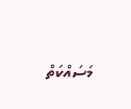މަސައްކަތް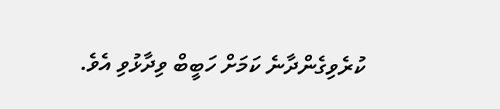ކުރެވިގެންދާނެ ކަމަށް ހަބީބް ވިދާޅުވި އެވެ.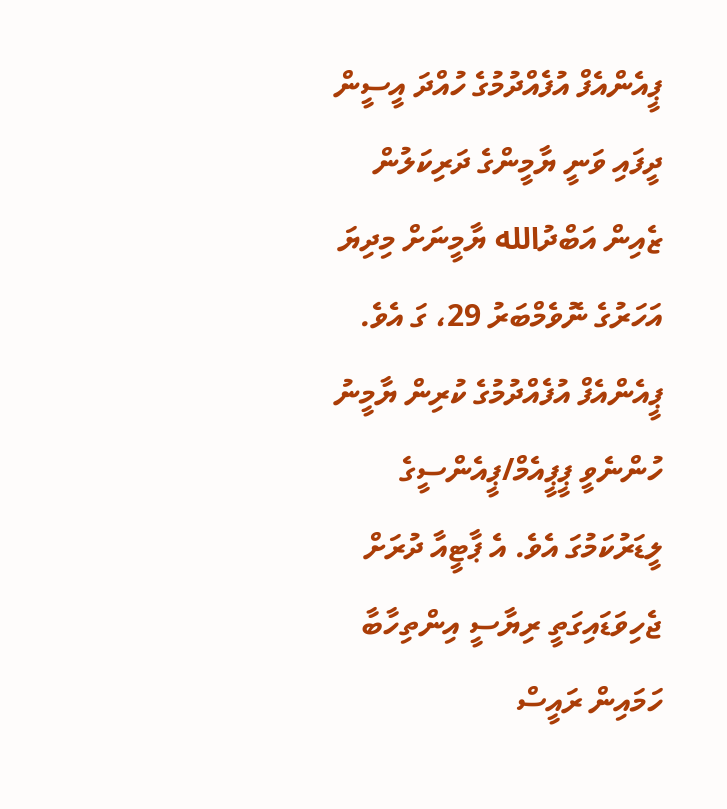ޕީއެންއެފް އުފެއްދުމުގެ ހުއްދަ އީސީން ދީފައި ވަނީ ޔާމީންގެ ދަރިކަލުން ޒެއިން އަބްދުالله ޔާމީނަށް މިދިޔަ އަހަރުގެ ނޮވެމްބަރު 29، ގަ އެވެ.
ޕީއެންއެފް އުފެއްދުމުގެ ކުރިން ޔާމީނު ހުންނެވީ ޕީޕީއެމް/ޕީއެންސީގެ ލީޑަރުކަމުގަ އެވެ. އެ ޕާޓީއާ ދުރަށް ޖެހިވަޑައިގަތީ ރިޔާސީ އިންތިހާބާ ހަމައިން ރައީސް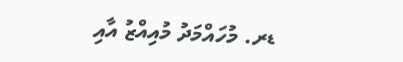ޑރ. މުހައްމަދު މުއިއްޒު އާއި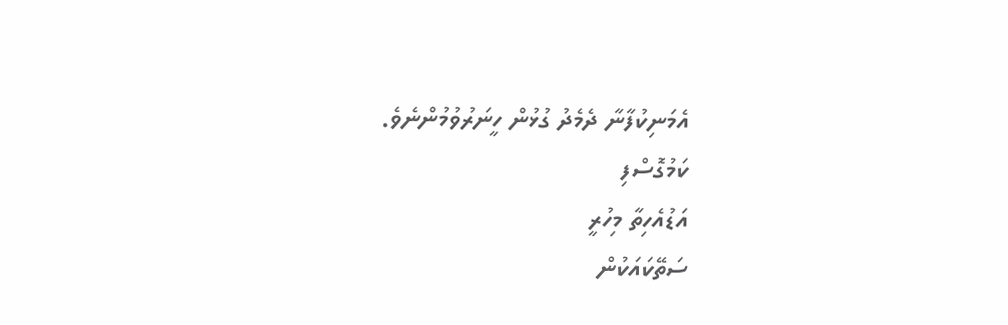އެމަނިކުފާނާ ދެމެދު ގުޅުން ހީނަރުވުމުންނެވެ.
ކަމުގޮސްފި
އަޑުއެހިތާ މިހުރީ
ސަތޭކައަކުން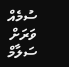ސުމެއް
ވަރަށް ސަލާމް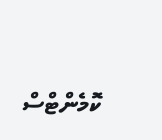ކޮމެންޓްސް